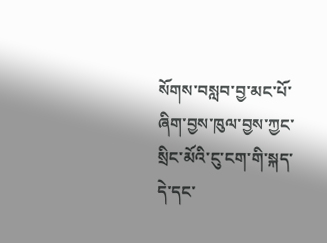སོགས་བསླབ་བྱ་མང་པོ་ཞིག་བྱས་ཁུལ་བྱས་ཀྱང་སྲིང་མོའི་ངུ་ངག་གི་སྐད་དེ་དང་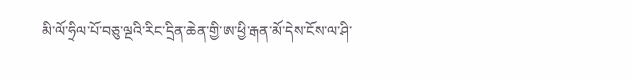མི་ལོ་ཧྲིལ་པོ་བཅུ་ལྔའི་རིང་དྲིན་ཆེན་གྱི་ཨ་ཕྱི་རྒན་མོ་དེས་ངོས་ལ་ཤི་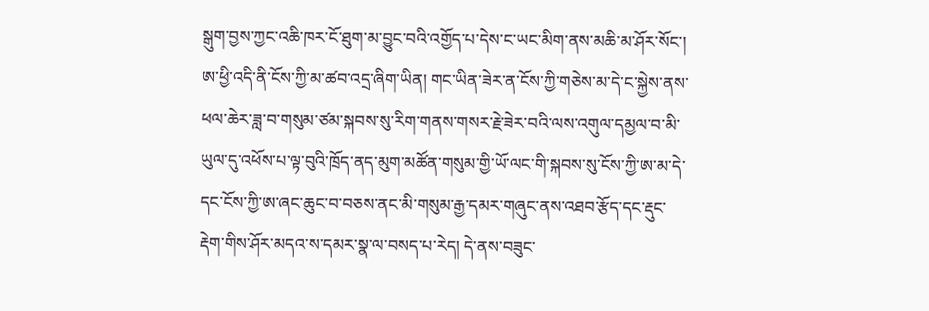སྒུག་བྱས་ཀྱང་འཆི་ཁར་ངོ་ཐུག་མ་བྱུང་བའི་འགྱོད་པ་དེས་ང་ཡང་མིག་ནས་མཆི་མ་ཤོར་སོང་། ཨ་ཕྱི་འདི་ནི་ངོས་ཀྱི་མ་ཚབ་འདྲ་ཞིག་ཡིན། གང་ཡིན་ཟེར་ན་ངོས་ཀྱི་གཅེས་མ་དེ་ང་སྐྱེས་ནས་ཕལ་ཆེར་ཟླ་བ་གསུམ་ཙམ་སྐབས་སུ་རིག་གནས་གསར་རྗེ་ཟེར་བའི་ལས་འགུལ་དམྱལ་བ་མི་ཡུལ་དུ་འཕོས་པ་ལྟ་བུའི་ཁྲོད་ནད་མུག་མཚོན་གསུམ་གྱི་ཡོ་ལང་གི་སྐབས་སུ་ངོས་ཀྱི་ཨ་མ་དེ་དང་ངོས་ཀྱི་ཨ་ཞང་ཆུང་བ་བཅས་ནང་མི་གསུམ་རྒྱ་དམར་གཞུང་ནས་འཐབ་རྩོད་དང་རྡུང་རྡེག་གིས་ཤོར་མདའ་ས་དམར་སྣ་ལ་བསད་པ་རེད། དེ་ནས་བཟུང་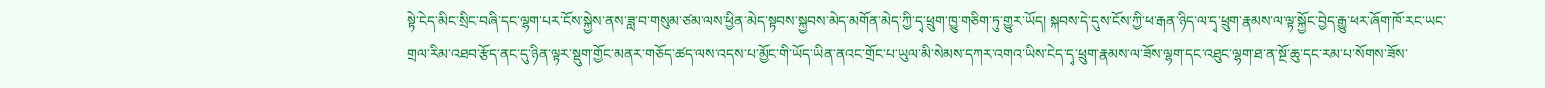སྟེ་ངེད་མིང་སྲིང་བཞི་དང་ལྷག་པར་ངོས་སྐྱེས་ནས་ཟླ་བ་གསུམ་ཙམ་ལས་ཕྱིན་མེད་སྟབས་སྐྱབས་མེད་མགོན་མེད་ཀྱི་དྭ་ཕྲུག་ཁྱུ་གཅིག་ཏུ་གྱུར་ཡོད། སྐབས་དེ་དུས་ངོས་ཀྱི་ཕ་རྒན་ཉིད་ལ་དྭ་ཕྲུག་རྣམས་ལ་ལྟ་སྐྱོང་བྱེད་རྒྱུ་ཕར་ཞོག་ཁོ་རང་ཡང་གྲལ་རིམ་འཐབ་རྩོད་ནང་དུ་ཉིན་ལྟར་སྡུག་གྱོང་མནར་གཅོད་ཚད་ལས་འདས་པ་མྱོང་གི་ཡོད་ཡིན་ནའང་གྲོང་པ་ཡུལ་མི་སེམས་དཀར་འགའ་ཡིས་ངེད་དྭ་ཕྲུག་རྣམས་ལ་ཟོས་ལྷག་དང་འཐུང་ལྷག་ཐ་ན་སྔོ་ཆུ་དང་རམ་པ་སོགས་ཟོས་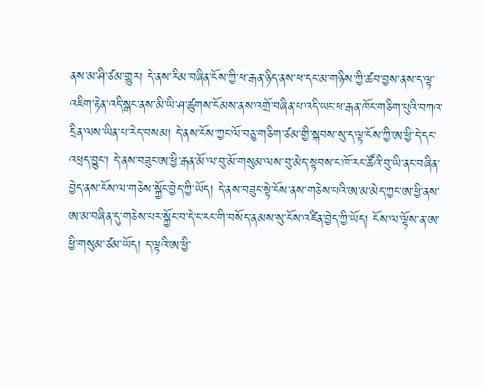ནས་མ་ཤི་ཙམ་གྱུར། དེ་ནས་རིམ་བཞིན་ངོས་ཀྱི་ཕ་རྒན་ཉིད་ནས་ཕ་དང་མ་གཉིས་ཀྱི་ཚབ་བྱས་ནས་ད་ལྟ་འཇིག་རྟེན་འདི་སྒང་ནས་མི་ཡི་ཤ་ཚུགས་ངོམས་ནས་འགྲོ་བཞིན་པ་འདི་ཡང་ཕ་རྒན་ཁོང་གཅིག་པུའི་བཀའ་དྲིན་ལས་ཡིན་པ་རེད་བསམ། དེ་ནས་ངོས་ཀྱང་ལོ་བཅུ་གཅིག་ཙམ་གྱི་སྐབས་སུ་ད་ལྟ་ངོས་ཀྱི་ཨ་ཕྱི་དེ་དང་འཕྲད་བྱུང་། དེ་ནས་བཟུང་ཨ་ཕྱི་རྒན་མོ་ལ་བུ་མོ་གསུམ་ལས་བུ་མེད་སྟབས་ང་ཁོ་རང་ཚོའི་བུ་ཡི་ནང་བཞིན་བྱེད་ནས་ངོས་ལ་གཅེས་སྐྱོང་བྱེད་ཀྱི་ཡོད། དེ་ནས་བཟུང་སྟེ་ངོས་ནས་གཅེས་པའི་ཨ་མ་མེད་ཀྱང་ཨ་ཕྱི་ནས་ཨ་མ་བཞིན་དུ་གཅེས་པར་སྐྱོང་བ་དེ་ང་རང་གི་བསོད་ནམས་སུ་ངོས་འཛིན་བྱེད་ཀྱི་ཡོད། ངོས་ལ་ལྟོས་ན་ཨ་ཕྱི་གསུམ་ཙམ་ཡོད། ད་ལྟའི་ཨ་ཕྱི་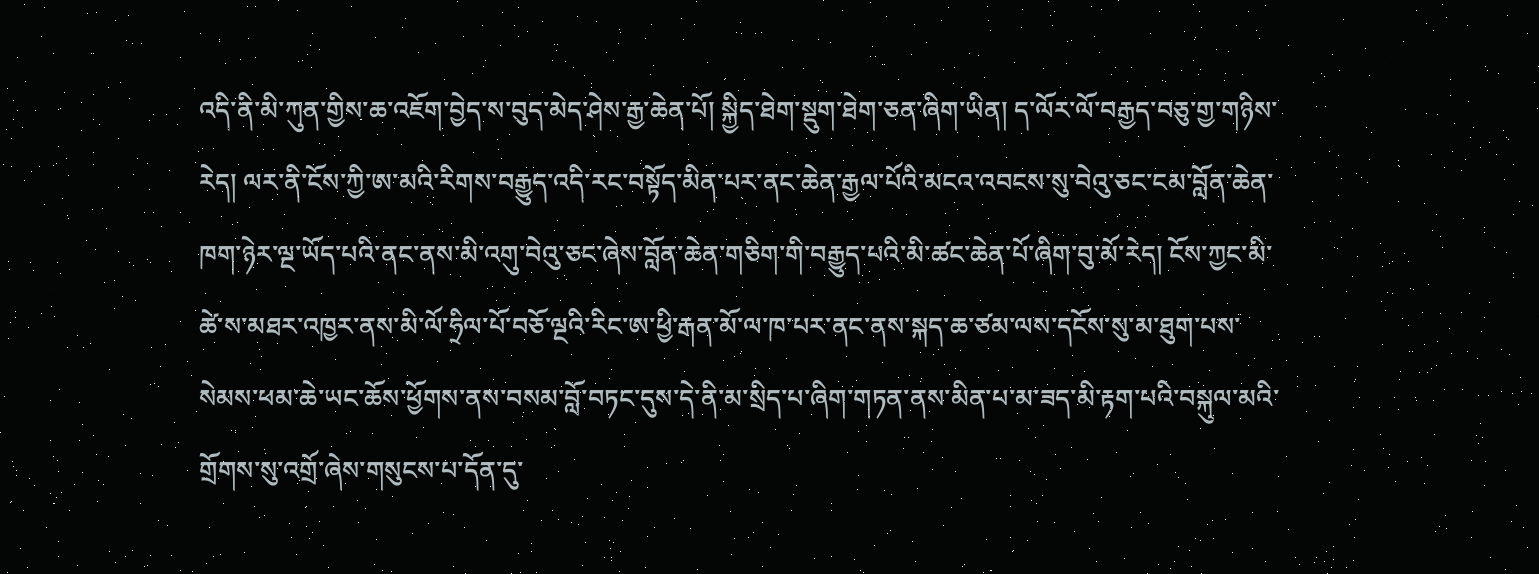འདི་ནི་མི་ཀུན་གྱིས་ཆ་འཇོག་བྱེད་ས་བུད་མེད་ཤེས་རྒྱ་ཆེན་པོ། སྐྱིད་ཐེག་སྡུག་ཐེག་ཅན་ཞིག་ཡིན། ད་ལོར་ལོ་བརྒྱད་བཅུ་གྱ་གཉིས་རེད། ལར་ནི་ངོས་ཀྱི་ཨ་མའི་རིགས་བརྒྱུད་འདི་རང་བསྟོད་མིན་པར་ནང་ཆེན་རྒྱལ་པོའི་མངའ་འབངས་སུ་བེའུ་ཅང་ངམ་བློན་ཆེན་ཁག་ཉེར་ལྔ་ཡོད་པའི་ནང་ནས་མི་འགུ་བེའུ་ཅང་ཞེས་བློན་ཆེན་གཅིག་གི་བརྒྱུད་པའི་མི་ཚང་ཆེན་པོ་ཞིག་བུ་མོ་རེད། ངོས་ཀྱང་མི་ཚེ་ས་མཐར་འཁྱར་ནས་མི་ལོ་ཧྲིལ་པོ་བཅོ་ལྔའི་རིང་ཨ་ཕྱི་རྒན་མོ་ལ་ཁ་པར་ནང་ནས་སྐད་ཆ་ཙམ་ལས་དངོས་སུ་མ་ཐུག་པས་སེམས་ཕམ་ཆེ་ཡང་ཆོས་ཕྱོགས་ནས་བསམ་བློ་བཏང་དུས་དེ་ནི་མ་སྲིད་པ་ཞིག་གཏན་ནས་མིན་པ་མ་ཟད་མི་རྟག་པའི་བསྐུལ་མའི་གྲོགས་སུ་འགྲོ་ཞེས་གསུངས་པ་དོན་དུ་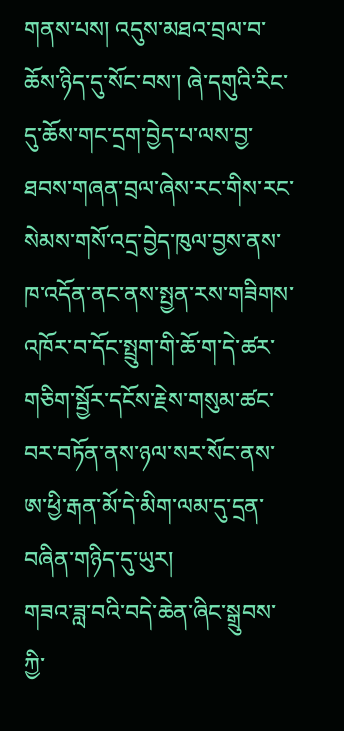གནས་པས། འདུས་མཐའ་བྲལ་བ་ཆོས་ཉིད་དུ་སོང་བས་། ཞེ་དགུའི་རིང་དུ་ཆོས་གང་དྲག་བྱེད་པ་ལས་བྱ་ཐབས་གཞན་བྲལ་ཞེས་རང་གིས་རང་སེམས་གསོ་འདྲ་བྱེད་ཁུལ་བྱས་ནས་ཁ་འདོན་ནང་ནས་སྤྱན་རས་གཟིགས་འཁོར་བ་དོང་སྤྲུག་གི་ཆོ་ག་དེ་ཚར་གཅིག་སྦྱོར་དངོས་རྗེས་གསུམ་ཚང་བར་བཏོན་ནས་ཉལ་སར་སོང་ནས་ཨ་ཕྱི་རྒན་མོ་དེ་མིག་ལམ་དུ་དྲན་བཞིན་གཉིད་དུ་ཡུར།
གཟའ་ཟླ་བའི་བདེ་ཆེན་ཞིང་སྒྲུབས་ཀྱི་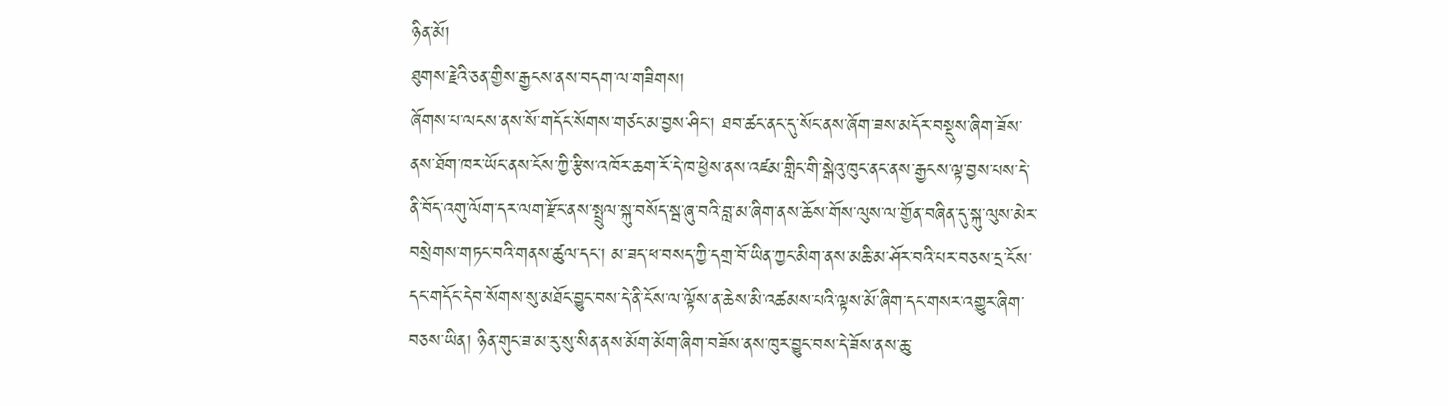ཉིན་མོ།
ཐུགས་རྗེའི་ཅན་གྱིས་རྒྱངས་ནས་བདག་ལ་གཟིགས།
ཞོགས་པ་ལངས་ནས་སོ་གདོང་སོགས་གཙང་མ་བྱས་ཤིང་། ཐབ་ཚང་ནང་དུ་སོང་ནས་ཞོག་ཟས་མདོར་བསྡུས་ཞིག་ཟོས་ནས་ཐོག་ཁར་ཡོང་ནས་ངོས་ཀྱི་རྩིས་འཁོར་ཆག་རོ་དེ་ཁ་ཕྱེས་ནས་འཛམ་གླིང་གི་སྒེའུ་ཁུང་ནང་ནས་རྒྱངས་ལྟ་བྱས་པས་དེ་ནི་བོད་འགུ་ལོག་དར་ལག་རྫོང་ནས་སྤྲུལ་སྐུ་བསོད་སྦ་ཞུ་བའི་བླ་མ་ཞིག་ནས་ཆོས་གོས་ལུས་ལ་གྱོན་བཞིན་དུ་སྐུ་ལུས་མེར་བསྲེགས་གཏང་བའི་གནས་ཚུལ་དང་། མ་ཟད་ཕ་བསད་ཀྱི་དགྲ་བོ་ཡིན་ཀྱང་མིག་ནས་མཆི་མ་ཤོར་བའི་པར་བཅས་དྲ་ངོས་དང་གདོང་དེབ་སོགས་སུ་མཐོང་བྱུང་བས་དེ་ནི་ངོས་ལ་ལྟོས་ན་ཆེས་མི་འཚམས་པའི་ལྟས་མོ་ཞིག་དང་གསར་འགྱུར་ཞིག་བཅས་ཡིན། ཉིན་གུང་ཟ་མ་རུ་སུ་སིན་ནས་མོག་མོག་ཞིག་བཟོས་ནས་ཁུར་བྱུང་བས་དེ་ཟོས་ནས་ཆུ་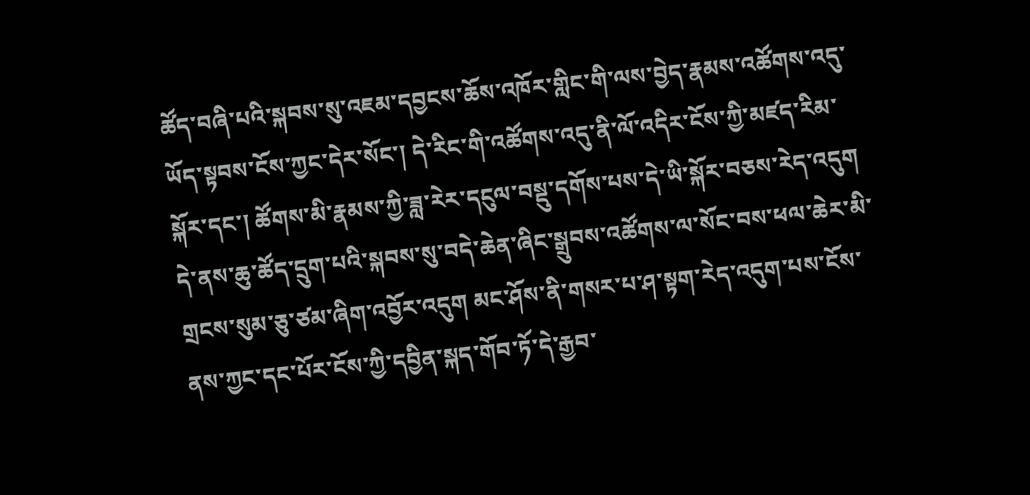ཚོད་བཞི་པའི་སྐབས་སུ་འཇམ་དབྱངས་ཆོས་འཁོར་གླིང་གི་ལས་བྱེད་རྣམས་འཚོགས་འདུ་ཡོད་སྟབས་ངོས་ཀྱང་དེར་སོང་། དེ་རིང་གི་འཚོགས་འདུ་ནི་ལོ་འདིར་ངོས་ཀྱི་མཛད་རིམ་སྐོར་དང་། ཚོགས་མི་རྣམས་ཀྱི་ཟླ་རེར་དངུལ་བསྡུ་དགོས་པས་དེ་ཡི་སྐོར་བཅས་རེད་འདུག དེ་ནས་ཆུ་ཚོད་དྲུག་པའི་སྐབས་སུ་བདེ་ཆེན་ཞིང་སྒྲུབས་འཚོགས་ལ་སོང་བས་ཕལ་ཆེར་མི་གྲངས་སུམ་ཅུ་ཙམ་ཞིག་འབྱོར་འདུག མང་ཤོས་ནི་གསར་པ་ཤ་སྟག་རེད་འདུག་པས་ངོས་ནས་ཀྱང་དང་པོར་ངོས་ཀྱི་དབྱིན་སྐད་གོབ་ཏོ་དེ་རྒྱབ་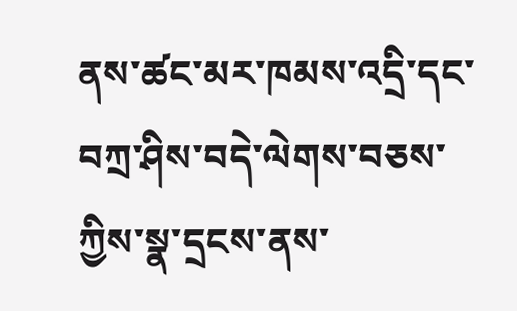ནས་ཚང་མར་ཁམས་འདྲི་དང་བཀྲ་ཤིས་བདེ་ལེགས་བཅས་ཀྱིས་སྣ་དྲངས་ནས་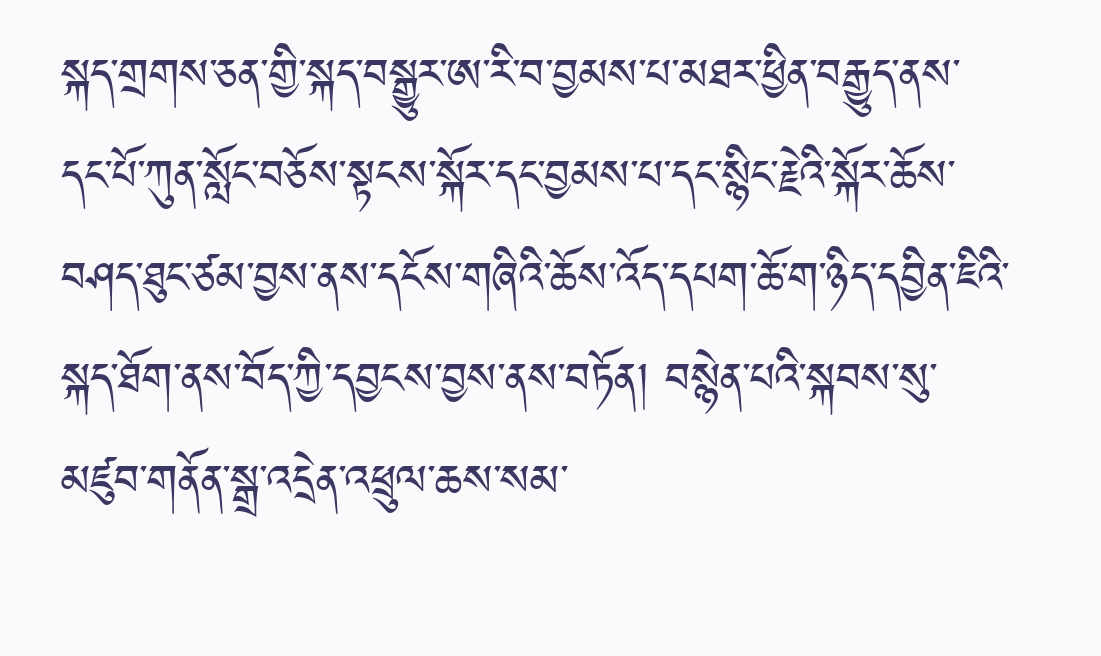སྐད་གྲགས་ཅན་གྱི་སྐད་བསྒྱུར་ཨ་རི་བ་བྱམས་པ་མཐར་ཕྱིན་བརྒྱུད་ནས་དང་པོ་ཀུན་སློང་བཅོས་སྟངས་སྐོར་དང་བྱམས་པ་དང་སྙིང་རྗེའི་སྐོར་ཆོས་བཤད་ཐུང་ཙམ་བྱས་ནས་དངོས་གཞིའི་ཆོས་འོད་དཔག་ཆོ་ག་ཉིད་དབྱིན་ཇིའི་སྐད་ཐོག་ནས་བོད་ཀྱི་དབྱངས་བྱས་ནས་བཏོན། བསྙེན་པའི་སྐབས་སུ་མཛུབ་གནོན་སྒྲ་འདྲེན་འཕྲུལ་ཆས་སམ་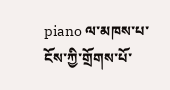piano ལ་མཁས་པ་ངོས་ཀྱི་གྲོགས་པོ་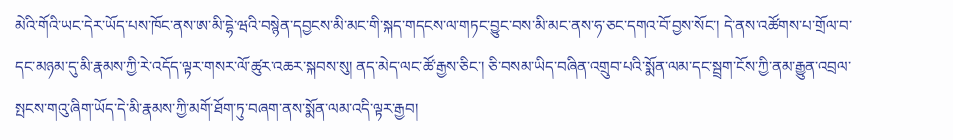མེའི་གོའི་ཡང་དེར་ཡོད་པས་ཁོང་ནས་ཨ་མི་དྷེ་ཝའི་བསྙེན་དབྱངས་མི་མང་གི་སྐད་གདངས་ལ་གཏང་བྱུང་བས་མི་མང་ནས་ཧ་ཅང་དགའ་བོ་བྱས་སོང་། དེ་ནས་འཚོགས་པ་གྲོལ་བ་དང་མཉམ་དུ་མི་རྣམས་ཀྱི་རེ་འདོད་ལྟར་གསར་ལོ་ཚུར་འཆར་སྐབས་སུ། ནད་མེད་ལང་ཚོ་རྒྱས་ཅིང་། ཅི་བསམ་ཡིད་བཞིན་འགྲུབ་པའི་སྨོན་ལམ་དང་སྦྲག་ངོས་ཀྱི་ནམ་རྒྱུན་འབྲལ་སྤངས་གའུ་ཞིག་ཡོད་དེ་མི་རྣམས་ཀྱི་མགོ་ཐོག་ཏུ་བཞག་ནས་སྨོན་ལམ་འདི་ལྟར་རྒྱབ།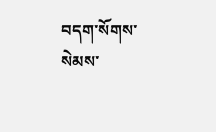བདག་སོགས་སེམས་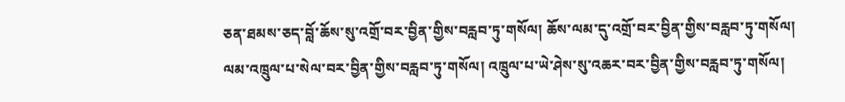ཅན་ཐམས་ཅད་བློ་ཆོས་སུ་འགྲོ་བར་བྱིན་གྱིས་བརླབ་ཏུ་གསོལ། ཆོས་ལམ་དུ་འགྲོ་བར་བྱིན་གྱིས་བརླབ་ཏུ་གསོལ། ལམ་འཁྲུལ་པ་སེལ་བར་བྱིན་གྱིས་བརླབ་ཏུ་གསོལ། འཁྲུལ་པ་ཡེ་ཤེས་སུ་འཆར་བར་བྱིན་གྱིས་བརླབ་ཏུ་གསོལ།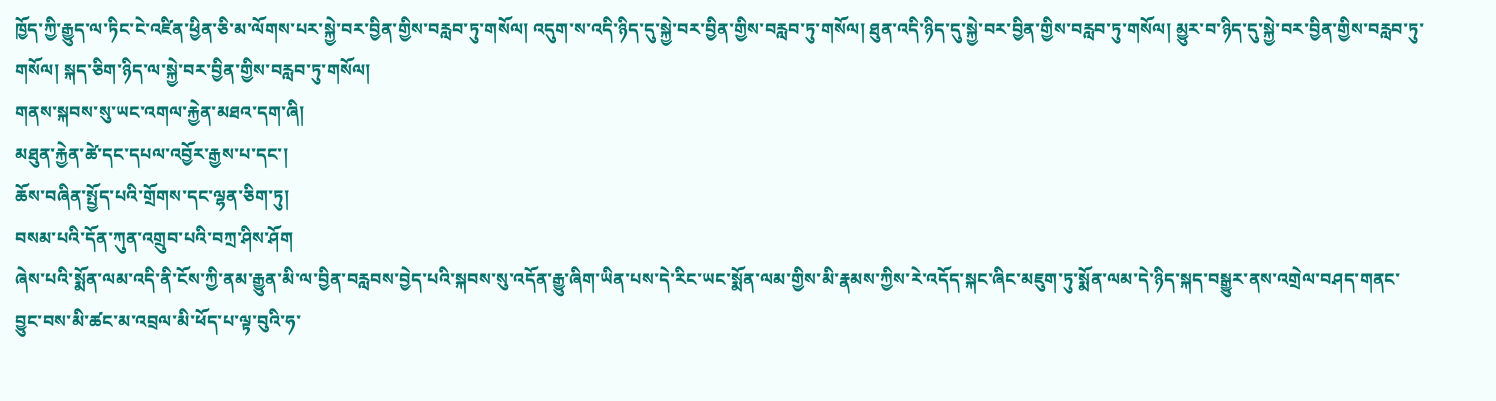ཁྱོད་ཀྱི་རྒྱུད་ལ་ཏིང་ངེ་འཛིན་ཕྱིན་ཅི་མ་ལོགས་པར་སྐྱེ་བར་བྱིན་གྱིས་བརླབ་ཏུ་གསོལ། འདུག་ས་འདི་ཉིད་དུ་སྐྱེ་བར་བྱིན་གྱིས་བརླབ་ཏུ་གསོལ། ཐུན་འདི་ཉིད་དུ་སྐྱེ་བར་བྱིན་གྱིས་བརླབ་ཏུ་གསོལ། མྱུར་བ་ཉིད་དུ་སྐྱེ་བར་བྱིན་གྱིས་བརླབ་ཏུ་གསོལ། སྐད་ཅིག་ཉིད་ལ་སྐྱེ་བར་བྱིན་གྱིས་བརླབ་ཏུ་གསོལ།
གནས་སྐབས་སུ་ཡང་འགལ་རྐྱེན་མཐའ་དག་ཞི།
མཐུན་རྐྱེན་ཚེ་དང་དཔལ་འབྱོར་རྒྱས་པ་དང་།
ཆོས་བཞིན་སྤྱོད་པའི་གྲོགས་དང་ལྷན་ཅིག་ཏུ།
བསམ་པའི་དོན་ཀུན་འགྲུབ་པའི་བཀྲ་ཤིས་ཤོག
ཞེས་པའི་སྨོན་ལམ་འདི་ནི་ངོས་ཀྱི་ནམ་རྒྱུན་མི་ལ་བྱིན་བརླབས་བྱེད་པའི་སྐབས་སུ་འདོན་རྒྱུ་ཞིག་ཡིན་པས་དེ་རིང་ཡང་སྨོན་ལམ་གྱིས་མི་རྣམས་ཀྱིས་རེ་འདོད་སྐང་ཞིང་མཇུག་ཏུ་སྨོན་ལམ་དེ་ཉིད་སྐད་བསྒྱུར་ནས་འགྲེལ་བཤད་གནང་བྱུང་བས་མི་ཚང་མ་འབྲལ་མི་ཕོད་པ་ལྟ་བུའི་ཧ་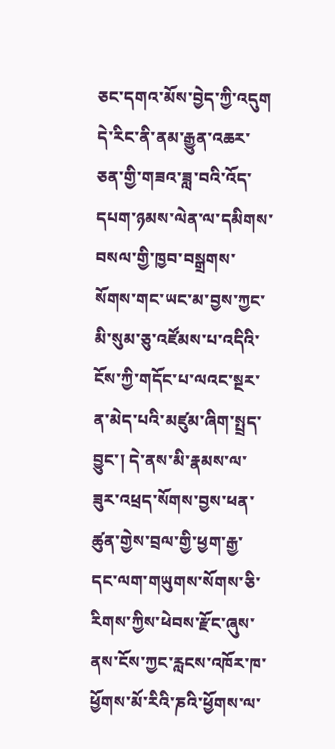ཅང་དགའ་མོས་བྱེད་ཀྱི་འདུག དེ་རིང་ནི་ནམ་རྒྱུན་འཆར་ཅན་གྱི་གཟའ་ཟླ་བའི་འོད་དཔག་ཉམས་ལེན་ལ་དམིགས་བསལ་གྱི་ཁྱབ་བསྒྲགས་སོགས་གང་ཡང་མ་བྱས་ཀྱང་མི་སུམ་ཅུ་འཛོམས་པ་འདིའི་ངོས་ཀྱི་གདོང་པ་ལའང་སྔར་ན་མེད་པའི་མཛུམ་ཞིག་སྤྲད་བྱུང་། དེ་ནས་མི་རྣམས་ལ་ཟུར་འཕྲད་སོགས་བྱས་ཕན་ཚུན་གྱེས་བྲལ་གྱི་ཕྱག་རྒྱ་དང་ལག་གཡུགས་སོགས་ཅི་རིགས་ཀྱིས་ཕེབས་རྫོང་ཞུས་ནས་ངོས་ཀྱང་རླངས་འཁོར་ཁ་ཕྱོགས་མོ་རིའི་ཎའི་ཕྱོགས་ལ་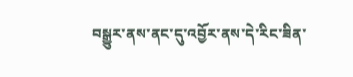བསྒྱུར་ནས་ནང་དུ་འབྱོར་ནས་དེ་རིང་ཟིན་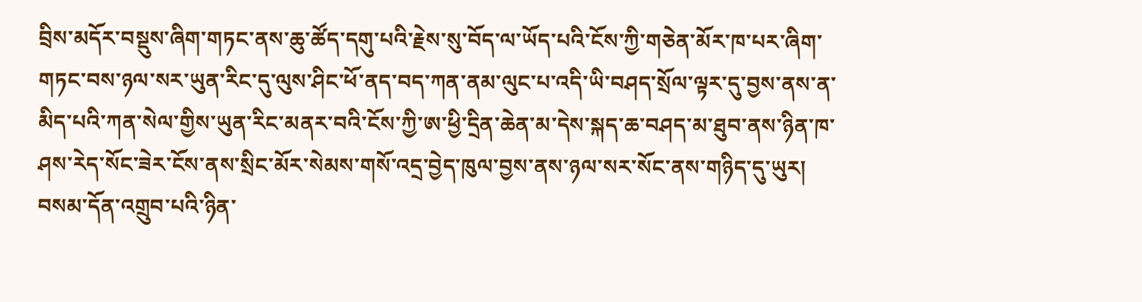བྲིས་མདོར་བསྡུས་ཞིག་གཏང་ནས་ཆུ་ཚོད་དགུ་པའི་རྗེས་སུ་བོད་ལ་ཡོད་པའི་ངོས་ཀྱི་གཅེན་མོར་ཁ་པར་ཞིག་གཏང་བས་ཉལ་སར་ཡུན་རིང་དུ་ལུས་ཤིང་ཕོ་ནད་བད་ཀན་ནམ་ལུང་པ་འདི་ཡི་བཤད་སྲོལ་ལྟར་དུ་བྱས་ནས་ན་མིད་པའི་ཀན་སེལ་གྱིས་ཡུན་རིང་མནར་བའི་ངོས་ཀྱི་ཨ་ཕྱི་དྲིན་ཆེན་མ་དེས་སྐད་ཆ་བཤད་མ་ཐུབ་ནས་ཉིན་ཁ་ཤས་རེད་སོང་ཟེར་ངོས་ནས་སྲིང་མོར་སེམས་གསོ་འདྲ་བྱེད་ཁུལ་བྱས་ནས་ཉལ་སར་སོང་ནས་གཉིད་དུ་ཡུར།
བསམ་དོན་འགྲུབ་པའི་ཉིན་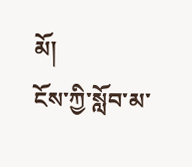མོ།
ངོས་ཀྱི་སློབ་མ་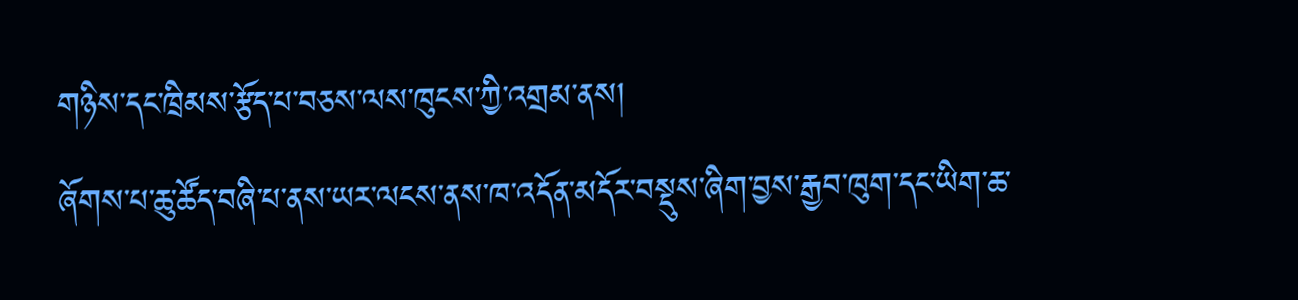གཉིས་དང་ཁྲིམས་རྩོད་པ་བཅས་ལས་ཁུངས་ཀྱི་འགྲམ་ནས།
ཞོགས་པ་ཆུ་ཚོད་བཞི་པ་ནས་ཡར་ལངས་ནས་ཁ་འདོན་མདོར་བསྡུས་ཞིག་བྱས་རྒྱབ་ཁུག་དང་ཡིག་ཆ་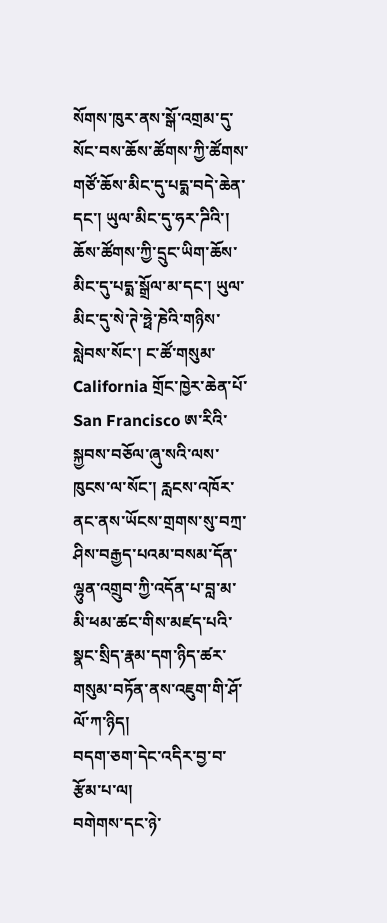སོགས་ཁུར་ནས་སྒོ་འགྲམ་དུ་སོང་བས་ཆོས་ཚོགས་ཀྱི་ཚོགས་གཙོ་ཆོས་མིང་དུ་པདྨ་བདེ་ཆེན་དང་། ཡུལ་མིང་དུ་ཧར་ཌིའི་། ཆོས་ཚོགས་ཀྱི་དྲུང་ཡིག་ཆོས་མིང་དུ་པདྨ་སྒྲོལ་མ་དང་། ཡུལ་མིང་དུ་སེ་ཊེ་ཧྥེ་ཎེའི་གཉིས་སླེབས་སོང་། ང་ཚོ་གསུམ་ California གྲོང་ཁྱེར་ཆེན་པོ་ San Francisco ཨ་རིའི་སྐྱབས་བཅོལ་ཞུ་སའི་ལས་ཁུངས་ལ་སོང་། རླངས་འཁོར་ནང་ནས་ཡོངས་གྲགས་སུ་བཀྲ་ཤིས་བརྒྱད་པའམ་བསམ་དོན་ལྷུན་འགྲུབ་ཀྱི་འདོན་པ་བླ་མ་མི་ཕམ་ཚང་གིས་མཛད་པའི་སྣང་སྲིད་རྣམ་དག་ཉིད་ཚར་གསུམ་བཏོན་ནས་འཇུག་གི་ཤོ་ལོ་ཀ་ཉིད།
བདག་ཅག་དེང་འདིར་བྱ་བ་རྩོམ་པ་ལ།
བགེགས་དང་ཉེ་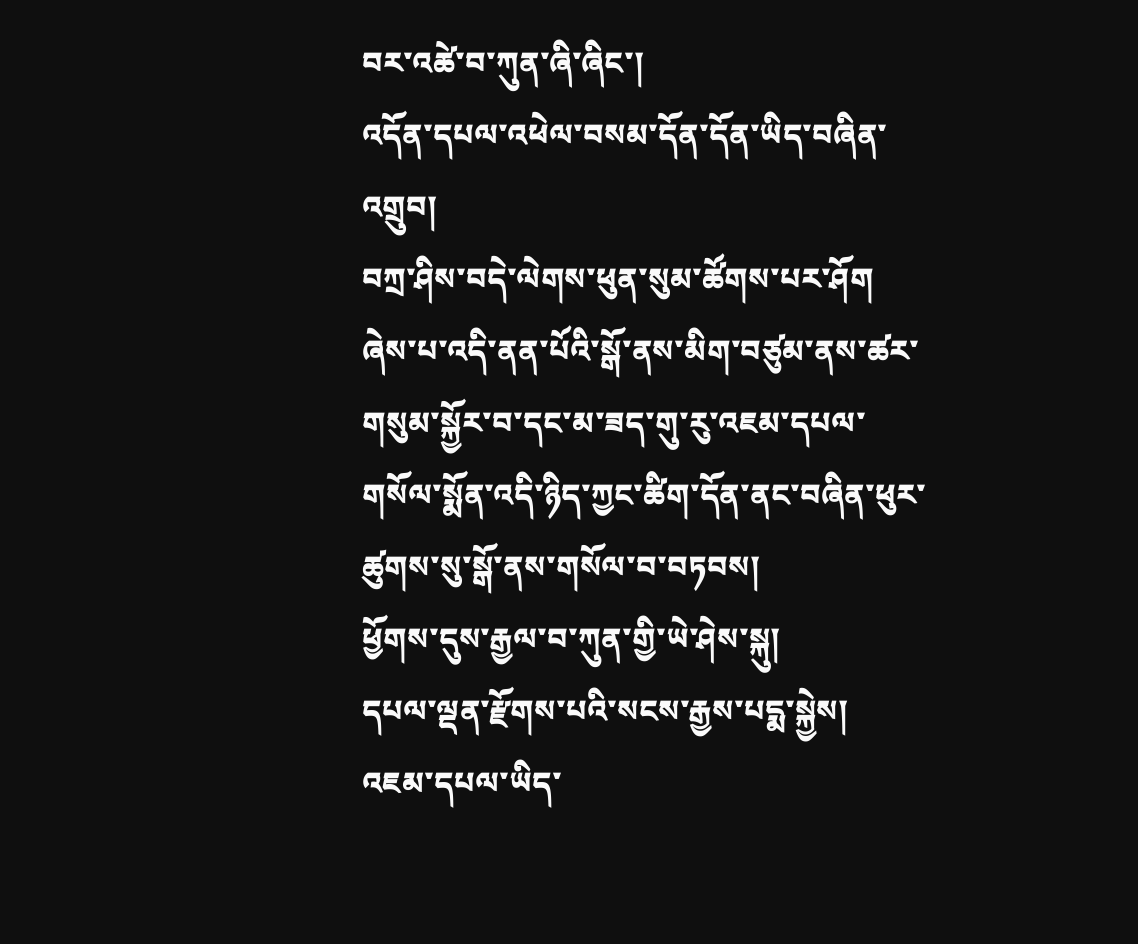བར་འཚེ་བ་ཀུན་ཞི་ཞིང་།
འདོན་དཔལ་འཕེལ་བསམ་དོན་དོན་ཡིད་བཞིན་འགྲུབ།
བཀྲ་ཤིས་བདེ་ལེགས་ཕུན་སུམ་ཚོགས་པར་ཤོག
ཞེས་པ་འདི་ནན་པོའི་སྒོ་ནས་མིག་བཙུམ་ནས་ཚར་གསུམ་སྐྱོར་བ་དང་མ་ཟད་གུ་རུ་འཇམ་དཔལ་གསོལ་སྨོན་འདི་ཉིད་ཀྱང་ཚིག་དོན་ནང་བཞིན་ཕུར་ཚུགས་སུ་སྒོ་ནས་གསོལ་བ་བཏབས།
ཕྱོགས་དུས་རྒྱལ་བ་ཀུན་གྱི་ཡེ་ཤེས་སྐུ།
དཔལ་ལྡན་རྫོགས་པའི་སངས་རྒྱས་པདྨ་སྐྱེས།
འཇམ་དཔལ་ཡིད་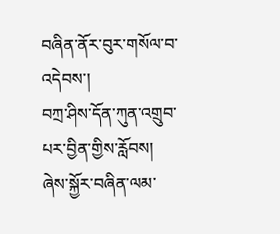བཞིན་ནོར་བུར་གསོལ་བ་འདེབས་།
བཀྲ་ཤིས་དོན་ཀུན་འགྲུབ་པར་བྱིན་གྱིས་རློབས།
ཞེས་སྐྱོར་བཞིན་ལམ་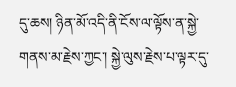དུ་ཆས། ཉིན་མོ་འདི་ནི་ངོས་ལ་ལྟོས་ན་སྐྱེ་གནས་མ་རྗེས་ཀྱང་། སྐྱེ་ལུས་རྗེས་པ་ལྟར་དུ་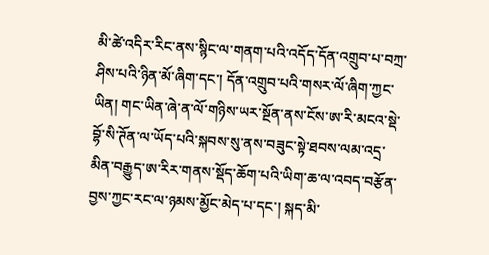མི་ཚེ་འདིར་རིང་ནས་སྙིང་ལ་གནག་པའི་འདོད་དོན་འགྲུབ་པ་བཀྲ་ཤིས་པའི་ཉིན་མོ་ཞིག་དང་། དོན་འགྲུབ་པའི་གསར་ལོ་ཞིག་ཀྱང་ཡིན། གང་ཡིན་ཞེ་ན་ལོ་གཉིས་ཡར་སྔོན་ནས་ངོས་ཨ་རི་མངའ་སྡེ་བྷོ་སི་ཊོན་ལ་ཡོད་པའི་སྐབས་སུ་ནས་བཟུང་སྟེ་ཐབས་ལམ་འདྲ་མིན་བརྒྱུད་ཨ་རིར་གནས་སྡོད་ཆོག་པའི་ཡིག་ཆ་ལ་འབད་བརྩོན་བྱས་ཀྱང་རང་ལ་ཉམས་མྱོང་མེད་པ་དང་། སྐད་མི་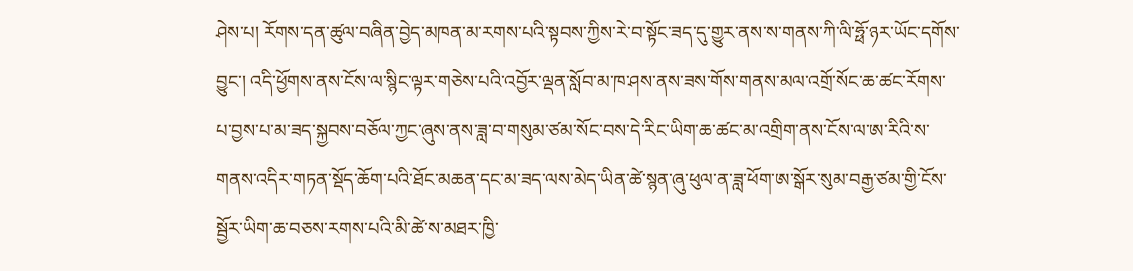ཤེས་པ། རོགས་དན་ཚུལ་བཞིན་བྱེད་མཁན་མ་རགས་པའི་སྟབས་ཀྱིས་རེ་བ་སྟོང་ཟད་དུ་གྱུར་ནས་ས་གནས་ཀི་ལི་ཧྥོ་ཉར་ཡོང་དགོས་བྱུང་། འདི་ཕྱོགས་ནས་ངོས་ལ་སྙིང་ལྟར་གཅེས་པའི་འབྱོར་ལྡན་སློབ་མ་ཁ་ཤས་ནས་ཟས་གོས་གནས་མལ་འགྲོ་སོང་ཆ་ཚང་རོགས་པ་བྱས་པ་མ་ཟད་སྐྱབས་བཅོལ་ཀྱང་ཞུས་ནས་ཟླ་བ་གསུམ་ཙམ་སོང་བས་དེ་རིང་ཡིག་ཆ་ཚང་མ་འགྲིག་ནས་ངོས་ལ་ཨ་རིའི་ས་གནས་འདིར་གཏན་སྡོད་ཆོག་པའི་ཐོང་མཆན་དང་མ་ཟད་ལས་མེད་ཡིན་ཚེ་སྙན་ཞུ་ཕུལ་ན་ཟླ་ཕོག་ཨ་སྒོར་སུམ་བརྒྱ་ཙམ་གྱི་ངོས་སྦྱོར་ཡིག་ཆ་བཅས་རགས་པའི་མི་ཚེ་ས་མཐར་ཁྱི་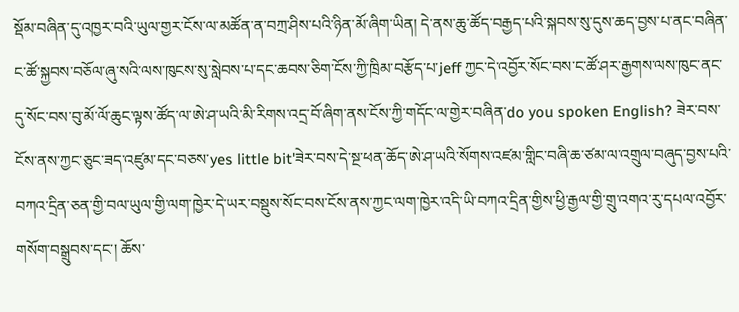སྡོམ་བཞིན་དུ་འཁྱར་བའི་ཡུལ་གྱར་ངོས་ལ་མཚོན་ན་བཀྲ་ཤིས་པའི་ཉིན་མོ་ཞིག་ཡིན། དེ་ནས་ཆུ་ཚོད་བརྒྱད་པའི་སྐབས་སུ་དུས་ཆད་བྱས་པ་ནང་བཞིན་ང་ཚོ་སྐྱབས་བཅོལ་ཞུ་སའི་ལས་ཁུངས་སུ་སླེབས་པ་དང་ཆབས་ཅིག་ངོས་ཀྱི་ཁྲིམ་བརྩོད་པ་jeff ཀྱང་དེ་འབྱོར་སོང་བས་ང་ཚོ་ཤར་རྒྱགས་ལས་ཁུང་ནང་དུ་སོང་བས་བུ་མོ་ལོ་ཆུང་ལྟས་ཚོད་ལ་ཨེ་ཤ་ཡའི་མི་རིགས་འདྲ་བོ་ཞིག་ནས་ངོས་ཀྱི་གདོང་ལ་གྱེར་བཞིན་do you spoken English? ཟེར་བས་ངོས་ནས་ཀྱང་ཅུང་ཟད་འཛུམ་དང་བཅས་yes little bit'ཟེར་བས་དེ་སྔ་ཕན་ཆོད་ཨེ་ཤ་ཡའི་སོགས་འཛམ་གླིང་བཞི་ཆ་ཙམ་ལ་འགྲུལ་བཞུད་བྱས་པའི་བཀའ་དྲིན་ཅན་གྱི་བལ་ཡུལ་གྱི་ལག་ཁྱེར་དེ་ཡར་བསྡུས་སོང་བས་ངོས་ནས་ཀྱང་ལག་ཁྱེར་འདི་ཡི་བཀའ་དྲིན་གྱིས་ཕྱི་རྒྱལ་གྱི་གྲུ་འགའ་རུ་དཔལ་འབྱོར་གསོག་བསྒྲུབས་དང་། ཆོས་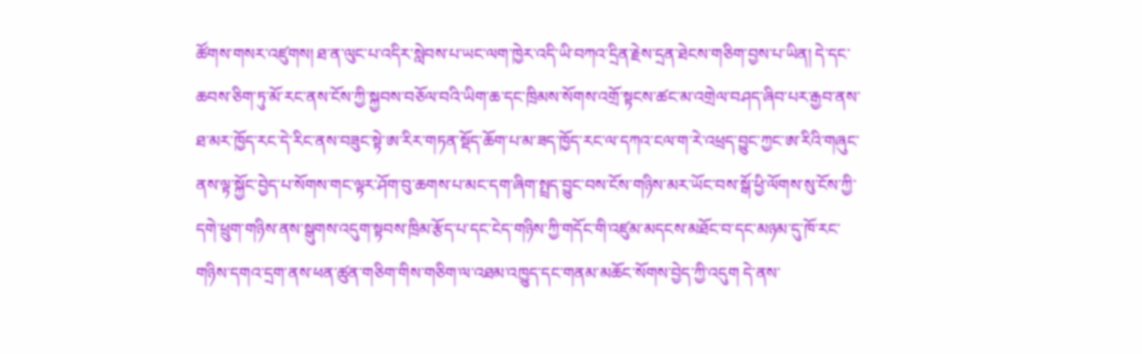ཚོགས་གསར་འཛུགས། ཐ་ན་ལུང་པ་འདིར་སླེབས་པ་ཡང་ལག་ཁྱེར་འདི་ཡི་བཀའ་དྲིན་རྗེས་དྲན་ཐེངས་གཅིག་བྱས་པ་ཡིན། དེ་དང་ཆབས་ཅིག་ཏུ་མོ་རང་ནས་ངོས་ཀྱི་སྐྱབས་བཅོལ་བའི་ཡིག་ཆ་དང་ཁྲིམས་སོགས་འགྲོ་སྟངས་ཚང་མ་འགྲེལ་བཤད་ཞིབ་པར་རྒྱབ་ནས་ཐ་མར་ཁྱོད་རང་དེ་རིང་ནས་བཟུང་སྟེ་ཨ་རིར་གཏན་སྡོད་ཆོག་པ་མ་ཟད་ཁྱོད་རང་ལ་དཀའ་ངལ་ག་རེ་འཕྲད་བྱུང་ཀྱང་ཨ་རིའི་གཞུང་ནས་ལྟ་སྐྱོང་བྱེད་པ་སོགས་གང་ལྟར་ཤོག་བུ་ཆགས་པ་མང་དག་ཞིག་སྤྲད་བྱུང་བས་ངོས་གཉིས་མར་ཡོང་བས་སྒོ་ཕྱི་ལོགས་སུ་ངོས་ཀྱི་དགེ་ཕྲུག་གཉིས་ནས་སྒུགས་འདུག་སྟབས་ཁྲིམ་རྩོད་པ་དང་ངེད་གཉིས་ཀྱི་གདོང་གི་འཛུམ་མདངས་མཐོང་བ་དང་མཉམ་དུ་ཁོ་རང་གཉིས་དགའ་དྲག་ནས་ཕན་ཚུན་གཅིག་གིས་གཅིག་ལ་འཐམ་འཁྱུད་དང་གནམ་མཆོང་སོགས་བྱེད་ཀྱི་འདུག དེ་ནས་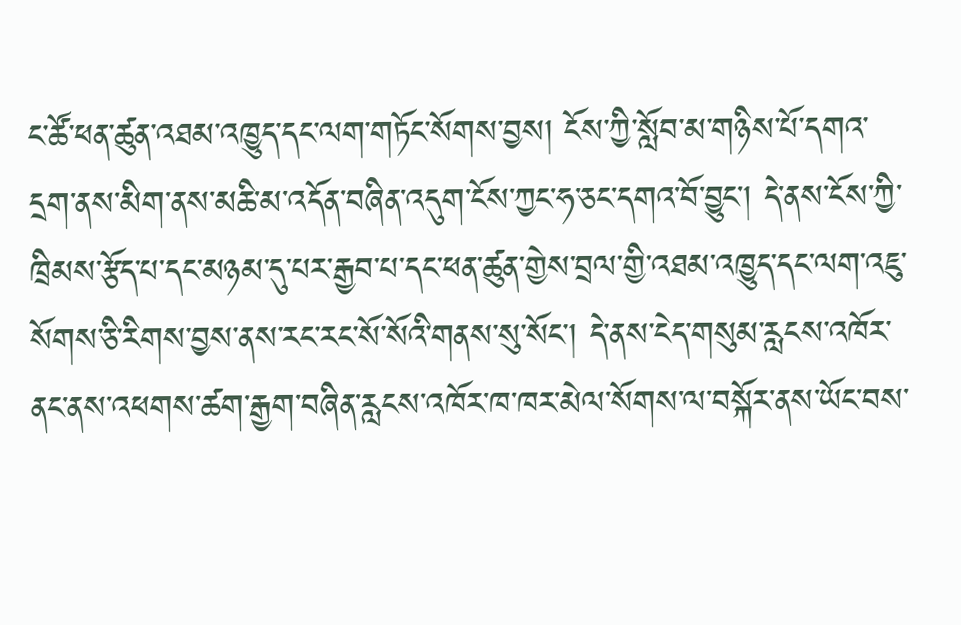ང་ཚོ་ཕན་ཚུན་འཐམ་འཁྱུད་དང་ལག་གཏོང་སོགས་བྱས། ངོས་ཀྱི་སློབ་མ་གཉིས་པོ་དགའ་དྲག་ནས་མིག་ནས་མཆི་མ་འདོན་བཞིན་འདུག་ངོས་ཀྱང་ཧ་ཅང་དགའ་བོ་བྱུང་། དེ་ནས་ངོས་ཀྱི་ཁྲིམས་རྩོད་པ་དང་མཉམ་དུ་པར་རྒྱབ་པ་དང་ཕན་ཚུན་གྱེས་བྲལ་གྱི་འཐམ་འཁྱུད་དང་ལག་འཇུ་སོགས་ཅི་རིགས་བྱས་ནས་རང་རང་སོ་སོའི་གནས་སུ་སོང་། དེ་ནས་ངེད་གསུམ་རླངས་འཁོར་ནང་ནས་འཕགས་ཚག་རྒྱག་བཞིན་རླངས་འཁོར་ཁ་ཁར་མེལ་སོགས་ལ་བསྐོར་ནས་ཡོང་བས་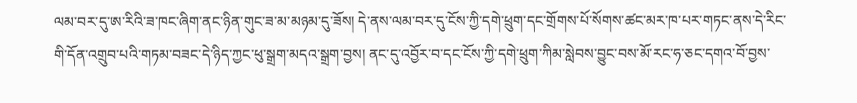ལམ་བར་དུ་ཨ་རིའི་ཟ་ཁང་ཞིག་ནང་ཉིན་གུང་ཟ་མ་མཉམ་དུ་ཟོས། དེ་ནས་ལམ་བར་དུ་ངོས་ཀྱི་དགེ་ཕྲུག་དང་གྲོགས་པོ་སོགས་ཚང་མར་ཁ་པར་གཏང་ནས་དེ་རིང་གི་དོན་འགྲུབ་པའི་གཏམ་བཟང་དེ་ཉིད་ཀྱང་ཕུ་སྒྲག་མདའ་སྒྲག་བྱས། ནང་དུ་འབྱོར་བ་དང་ངོས་ཀྱི་དགེ་ཕྲུག་ཀིམ་སླེབས་བྱུང་བས་མོ་རང་ཧ་ཅང་དགའ་བོ་བྱས་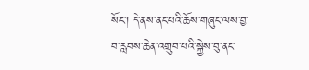སོང་། དེ་ནས་ནང་པའི་ཆོས་གཞུང་ལས་བྱ་བ་རླབས་ཆེན་འགྲུབ་པའི་སྐྱེས་བུ་ནང་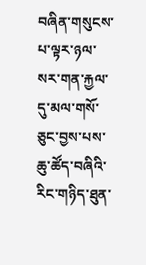བཞིན་གསུངས་པ་ལྟར་ཉལ་སར་གན་རྐྱལ་དུ་མལ་གསོ་ཅུང་བྱས་པས་ཆུ་ཚོད་བཞིའི་རིང་གཉིད་ཐུན་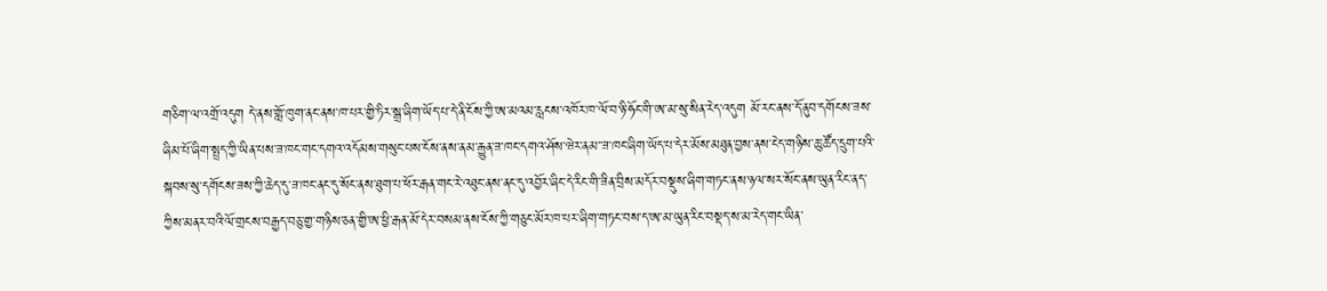གཅིག་ལ་འགྲོ་འདུག དེ་ནས་གློ་ཁུག་ནང་ནས་ཁ་པར་གྱི་ཏིར་སྒྲ་ཞིག་ཡོད་པ་དེ་ནི་ངོས་ཀྱི་ཨ་མའམ་རླངས་འཁོར་ཁ་ལོ་བ་ཉི་ཧོང་གི་ཨ་མ་སུ་སིན་རེད་འདུག མོ་རང་ནས་དོ་ནུབ་དགོངས་ཟས་ཞིམ་པོ་ཞིག་སྤྲད་ཀྱི་ཡིན་པས་ཟ་ཁང་གང་དགའ་འདོམས་གསུང་པས་ངོས་ནས་ནམ་རྒྱུན་ཟ་ཁང་དགའ་ཤོས་ཝེར་ནམ་་ཟ་ཁང་ཞིག་ཡོད་པ་དེར་མོས་མཐུན་བྱས་ནས་ངེད་གཉིས་ཆུ་ཚོད་དྲུག་པའི་སྐབས་སུ་དགོངས་ཟས་ཀྱི་ཆེད་དུ་ཟ་ཁང་ནང་དུ་སོང་ནས་ཐུག་པ་ཕོར་རྒན་གང་རེ་འཐུང་ནས་ནང་དུ་འབྱོར་ཞིང་དེ་རིང་གི་ཟིན་བྲིས་མདོར་བསྡུས་ཞིག་གཏང་ནས་ཉལ་སར་སོང་ནས་ཡུན་རིང་ནད་ཀྱིས་མནར་བའི་ལོ་གྲངས་བརྒྱད་བཅུ་གྱ་གཉིས་ཅན་གྱི་ཨ་ཕྱི་རྒན་མོ་དེར་བསམ་ནས་ངོས་ཀྱི་གཅུང་མོར་ཁ་པར་ཞིག་གཏང་བས་ད་ཨ་མ་ཡུན་རིང་བསྡད་ས་མ་རེད་གང་ཡིན་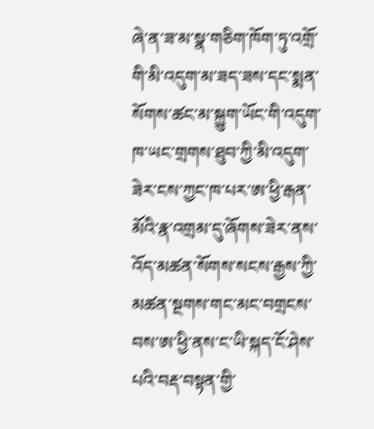ཞེ་ན་ཟ་མ་སྣ་གཅིག་ཁོག་ཏུ་འགྲོ་གི་མི་འདུག་མ་ཟད་ཟས་དང་སྨན་སོགས་ཚང་མ་སྐྱུག་ཡོང་གི་འདུག་ཁ་ཡང་གྲགས་ཐུབ་ཀྱི་མི་འདུག་ཟེར་ངས་ཀྱང་ཁ་པར་ཨ་ཕྱི་རྒན་མོའི་རྣ་འགྲམ་དུ་ཞོགས་ཟེར་ནས་འོད་མཚན་སོགས་སངས་རྒྱས་ཀྱི་མཚན་སྔགས་གང་མང་བགྲངས་བས་ཨ་ཕྱི་ནས་ང་ཡི་སྐད་ངོ་ཤེས་པའི་བརྡ་བསྟན་གྱི་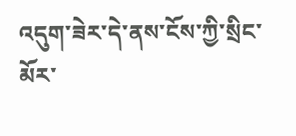འདུག་ཟེར་དེ་ནས་ངོས་ཀྱི་སྲིང་མོར་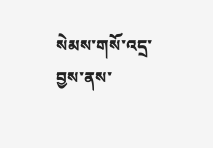སེམས་གསོ་འདྲ་བྱས་ནས་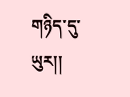གཉིད་དུ་ཡུར།།